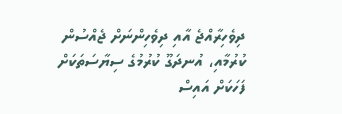ދިވެހިރާއްޖެ އާއި ދިވެހިންނަށް ޖެއްސުން ކުރުމާއި، އުނދަގޫ ކުރުމުގެ ސިޔާސަތަކަށް ފަހަކަށް އައިސް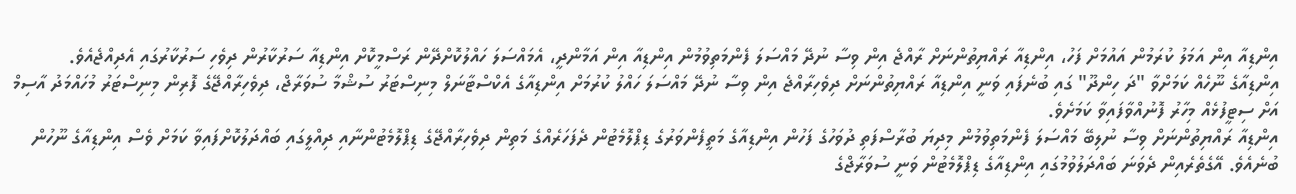އިންޑިއާ އިން އަމަލު ކުރަމުން އައުމަށް ފަހު، އިންޑިއާ ރައްޔިތުންނަށް ރާއްޖެ އިން ވިސާ ނުދޭ މައްސަލަ ފެންމަތިވުމުން އިންޑިއާ އިން އަމާންދީ، އެމައްސަލަ ހައްލުކޮށްދޭން ރަސްމީކޮށް އިންޑިއާ ސަރުކާރުން ދިވެހި ސަރުކާރުގައި އެދިއްޖެއެވެ.
އިންޑިއާގެ ނޫހެއް ކަމަށްވާ "ދަ ހިންދޫ" ގައި ބުނެފައި ވަނީ އިންޑިއާ ރައްޔިތުންނަށް ދިވެހިރާއްޖެ އިން ވިސާ ނުދޭ މައްސަލަ ހައްލު ކުރުމަށް އިންޑިއާގެ އެކްސްޓާނަލް މިނިސްޓަރު ސުޝްމާ ސުވަރާޖް، ދިވެހިރާއްޖޭގެ ފޮރިން މިނިސްޓަރު މުހައްމަދު އާސިމް އަށް ސިޓީފުޅެއް މިހާރު ފޮނުއްވާފައިވާ ކަމަށެވެ.
އިންޑިއާ ރައްޔިތުންނަށް ވިސާ ނުލިބޭ މައްސަލަ ފެންމަތިވުމުން މިދިޔަ ބުރާސްފަތި ދުވަހުގެ ފަހުން އިންޑިއާގެ މަތީފެންވަރުގެ ޑިޕްލޮމެޓުން ދެފަހަރެއްގެ މަތިން ދިވެހިރާއްޖޭގެ ޑިޕްލޮމެޓުންނާއި ދިއްލީގައި ބައްދަލުކޮށްފައިވާ ކަމަށް ވެސް އިންޑިއާގެ ނޫހުން ބުނެއެވެ. އޭގެތެރެއިން ދެވަނަ ބައްދަލުވުމުގައި އިންޑިއާގެ ޑިޕްލޮމެޓުން ވަނީ ސުވަރާޖްގެ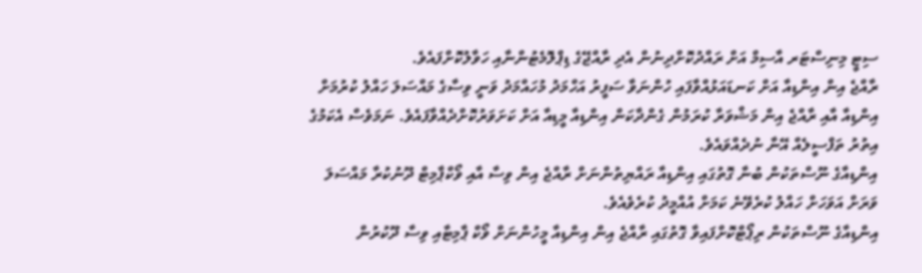ސިޓީ މިނިސްޓަރ އާސިމް އަށް ރައްދުކޮށްދިނުން އެދި ރާއްޖޭގެ ޑިޕްލޮމެޓުންނާއި ހަވާލުކޮށްފައެވެ.
ރާއްޖެ އިން އިންޑިއާ އަށް ކަނޑައަޅުއްވާފައި ހުންނަވާ ސަފީރު އަހްމަދު މުހައްމަދު ވަނީ ވިސާގެ މައްސަލަ ހައްލު ކުރުމަށް އިންޑިއާ އާއި ރާއްޖެ އިން މަޝްވަރާ ކުރަމުން ގެންދާކަން އިންޑިއާ މީޑިއާ އަށް ކަށަވަރުކޮށްދެއްވާފައެވެ. ނަމަވެސް އެކަމުގެ އިތުރު ތަފްސީލެއް އޭނާ ނުދެއްވައެވެ.
އިންޑިއާގެ ނޫސްތަކުން ބުނާ ގޮތުގައި އިންޑިއާ ރައްޔިތުންނަށް ރާއްޖެ އިން ވިސާ އާއި ވޯކްޕާމިޓް ދޫނުކުރާ މައްސަލަ ވަރަށް އަވަހަށް ހައްލު ކުރެވޭނެ ކަމަށް އުއްމީދު ކުރެވެއެވެ.
އިންޑިއާގެ ނޫސްތަކުން ރިޕޯޓްކޮށްފައިވާ ގޮތުގައި ރާއްޖެ އިން އިންޑިއާ މީހުންނަށް ވޯކް ޕާމިޓާއި ވިސާ ދޫކުރުން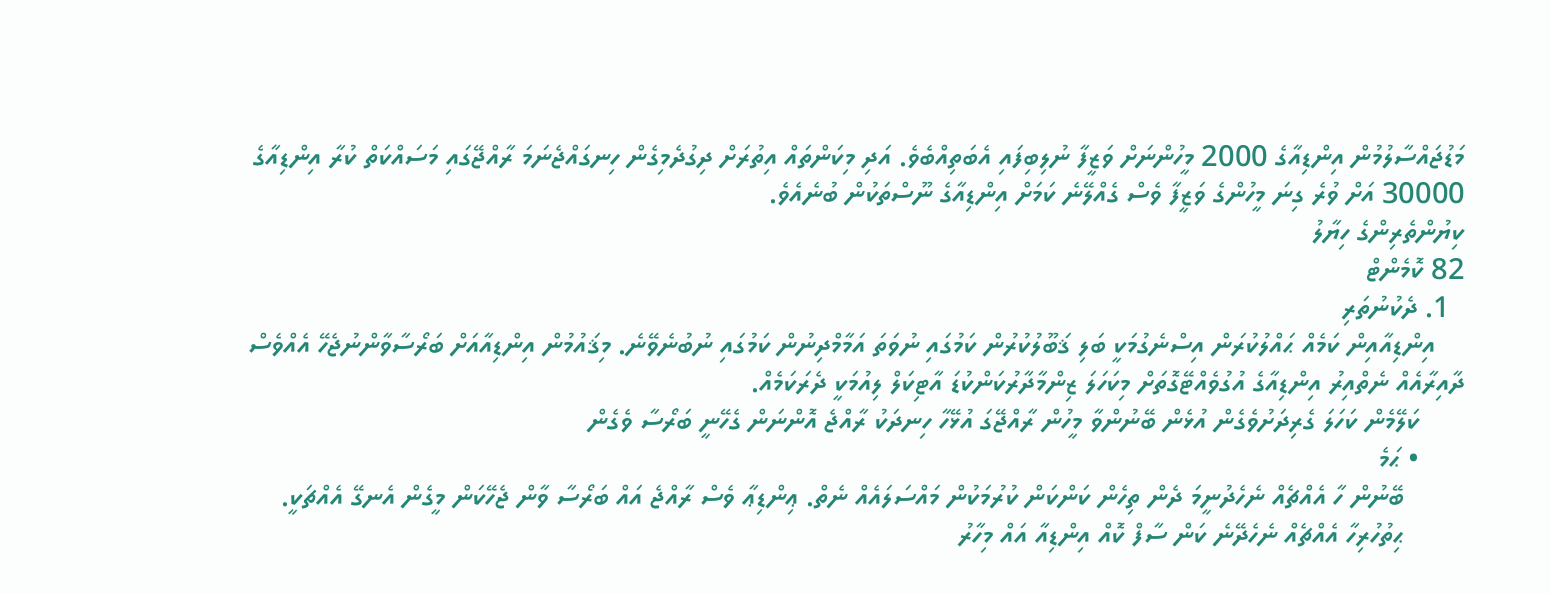މަޑުޖައްސާލުމުން އިންޑިއާގެ 2000 މީހުންނަށް ވަޒީފާ ނުލިބިފައި އެބަތިއްބެވެ. އަދި މިކަންތައް އިތުރަށް ދިގުދެމިގެން ހިނގައްޖެނަމަ ރާއްޖޭގައި މަސައްކަތް ކުރާ އިންޑިއާގެ 30000 އަށް ވުރެ ގިނަ މީހުންގެ ވަޒީފާ ވެސް ގެއްލޭނެ ކަމަށް އިންޑިއާގެ ނޫސްތަކުން ބުނެއެވެ.
ކިޔުންތެރިންގެ ހިޔާލު
82 ކޮމެންޓް
  1. ދެކުނުތަރި
    އިންޑިއާއިން ކަމެއް ޙައްލުކުރަން އިސްނެގުމަކީ ބަލި ޤަބޫލުކުރުން ކަމުގައި ނުވަތަ އަމާމްދިނުން ކަމުގައި ނުބުނެވޭނެ. މިޤައުމުން އިންޑިއާއަށް ބަރޯސާވާންނުޖެހޭ އެއްވެސް ދާއިރާއެއް ނެތްއިރު އިންޑިއާގެ އުގުވެއްޓޭގޮތަށް މިކަހަލަ ޒިންމާދާރުކަންކުޑަ އާޓިކަލް ލިއުމަކީ ދެރަކަމެއް.
      ކަލޭމެން ކަހަލަ ގެރިދަށުވެގެން އުޅެން ބޭނުންވާ މީހުން ރާއްޖޭގަ އުޅޭހާ ހިނދަކު ރާއްޖެ އޮންނަން ގެހޭނީ ބަރޯސާ ވެގެން
      • ޙަމެ
        ބޭނުން ހާ އެއްޗެއް ނެހެދުނީމަ ދެން ތިހެން ކަންކަން ކުރުމަކުން މައްސަލައެއް ނެތް. ޢިންޑިޢާ ވެސް ރާއްޖެ އައް ބަރޯސާ ވާން ޖެހޭކަން މީގެން އެނގޭ އެއްޗަކީ.
        ޙިތުހުރިހާ އެއްޗެއް ނެހެދޭނެ ކަން ސާފް ކޮއް އިންޑިއާ އައް މިހާރު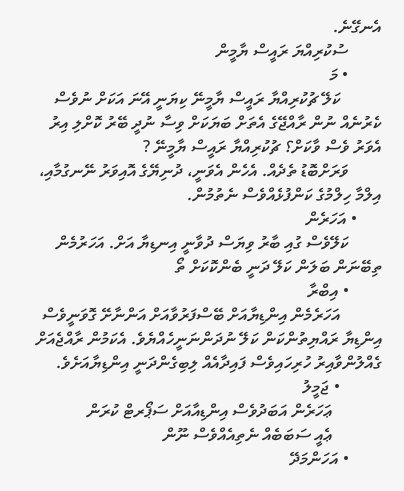އެނގޭނެ.
        ސުކުރިއްޔަ ރައީސް ޔާމީން
        • މަ
          ކަލޭ ޗުކުރިއްޔާ ރައީސް ޔާމީނޭ ކިޔަނީ އޭނަ އަކަށް ނުވެސް ކެރުނެއް ނުން ރާއްޖޭގެ އެތަށް ބަޔަކަށް ވިސާ ނުދީ ބޭރު ކޮށްލި އިރު އެވަރު ވެސް ވާކަށް؟ ޗުކުރިއްޔާ ރައީސް ޔާމީނޭ ?
        ވަރަށްބޮޑު ތެދެއް. އެހެން އެވަނީ، ދުނިޔޭގެ އޮއިވަރު ނޭނގުމާއި، އިލްމާ ހިލްމުގެ ކަންފުޅެއްވެސް ނެތުމުން.
      • އަހަރެން
        ކަލޭވެސް ގުއި ބާރު ވިޔަސް ދުވާނީ އިނޑިޔާ އަށް. އަހަރުމެން ތިބޭނަން ބަލަން ކަލޭ ދަނީ ބެންކޮކަށް ތޯ
        • އިބްރާ
          އަހަރެމެން އިންޑިޔާއަށް ބޭސްފަރުވާއަށް އަންނާށޭ ގޮވަނީވެސް އިންޑިޔާ ރައްޔިތުންކަން ކަލޭ ނުދަންނަނީހެއްޔެވެ. އެކަމުން ރާއްޖެއަށް ގެއްލުންވާއިރު ހުރިހައިވެސް ފައިދާއެއް ލިބިގެންދަނީ އިންޑިޔާއަށެވެ.
          • ޖަމީލު
            ޢަހަރެން އަބަދުވެސް އިންޑިއާއަށް ސަޕޯރޓް ކުރަން
            ޢެއީ ސަބަބެއް ނެތިއެއްވެސް ނޫން
        • އަހަންމަދޭ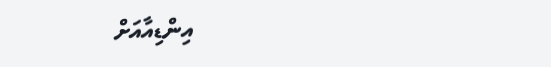އިންޑިއާއަށް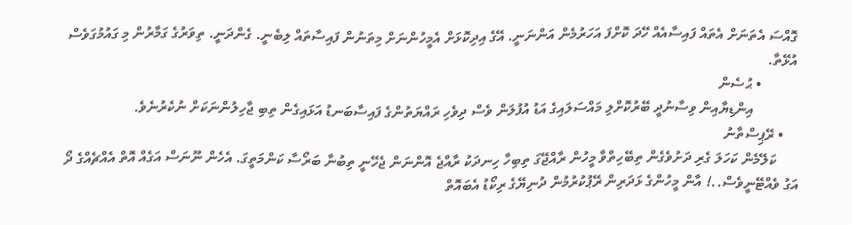ގޮއްސަ އެތަނަށް އެތައް ފައިސާއެއް ހޭދަ ކޮށްފަ އަހަރުމެން އަންނަނީ. އޭގެ އިދިކޮޅަށް އެމީހުންނަށް މިތަނުން ފައިސާތައް ލިބެނީ. ގެންދަނީ. ތިވަރުގެ ގަމާރުން މި ގައުމުގަވެސް އުޅޭތާ.
          • ޙުސެން
            އިންޑިޔާއިން ވިސާނުދީ ބޭރުކޮށްލި މައްސަލައިގެ އަޑު އުފުލަން ވެސް ދިވެހި ރައްޔަތުންގެ ފައިސާބަނޑު އަޅައިގެން ތިބި ޖާހިލުންނަކަށް ނުކެރުނެވެ.
    • ރޭޕިސްތާނު
      ކަލޭމެން ކަހަލަ ގެރި ދަށުވެގެން ތިބޭހިތްވާ މީހުން ރާއްޖޭގަ ތިބިހާ ހިނދަކު ރާއްޖެ އޮންނަން ޖެހޭނީ ތިބުނާ ބަރޯސާ ކަންމަތީގަ. އެހެން ނޫނަސް އަގެއް އޮތް އެއްޗެއްގެ ދޯ އަގު ވެއްޓޭނީވެސް..! އާން މީހުންގެ ޅަދަރިން ރޭޕުކުރުމުން ދުނިޔޭގެ ރިކޯޑު އެބައޮތް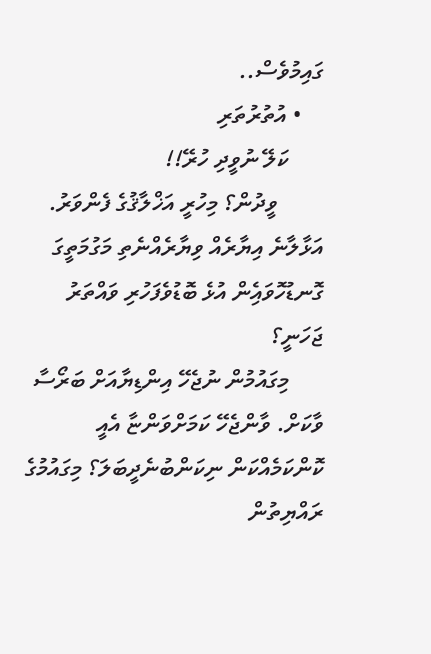ގައިމުވެސް..
    • އުތުރުތަރި
      ކަލޭ ނުވީދި ހުރޭ!!
        ވީދުން؟ މިހުރީ އަޚްލާޤުގެ ފެންވަރު. އަޅާލާނެ އިޔާރެއް ވިޔާރެއްނެތި މަގުމަތީގަ ގޮނޑުހޮވައިެން އުޅެ ބޮޑުވެފަހުރި ވައްތަރު ޖަހަނީ؟
      މިގައުމުން ނުޖެހޭ އިންޑިޔާއަށް ބަރޯސާ ވާކަށް. ވާންޖެހޭ ކަމަށްވަންޏާ އެއީ ކޮންކަމެއްކަން ނިކަންބުނެދީބަލަ؟ މިގައުމުގެ ރައްޔިތުން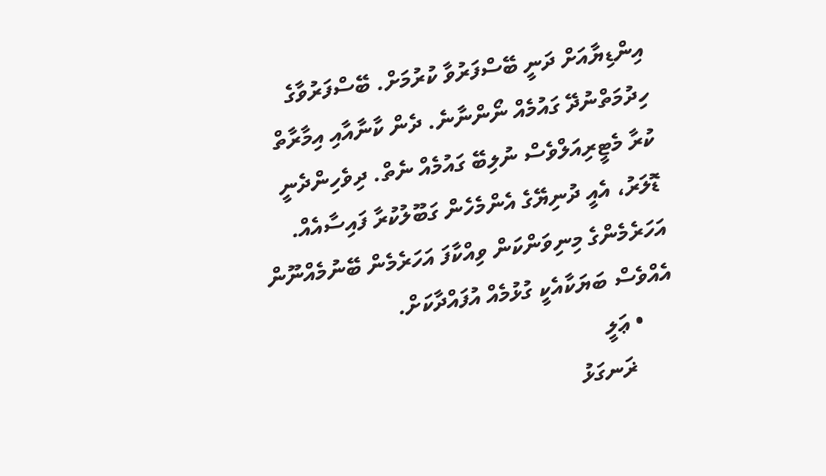އިންޑިޔާއަށް ދަނީ ބޭސްފަރުވާ ކުރުމަށް. ބޭސްފަރުވާގެ ހިދުމަތްނުދޭ ގައުމެއް ނޯންނާނެ. ދެން ކާނާއާއި އިމާރާތް ކުރާ މެޓީރިއަލްވެސް ނުލިބޭ ގައުމެއް ނެތް. ދިވެހިންދެނީ ޑޮލަރު، އެއީ ދުނިޔޭގެ އެންމެހެން ގަބޫލުކުރާ ފައިސާއެއް. އަހަރެމެންގެ މިނިވަންކަން ވިއްކާފަ އަހަރެމެން ބޭނުމެއްނޫން އެއްވެސް ބަޔަކާއެކީ ގުޅުމެއް އުފައްދާކަށް.
      • ޢަލީ
        ޜަނގަޅު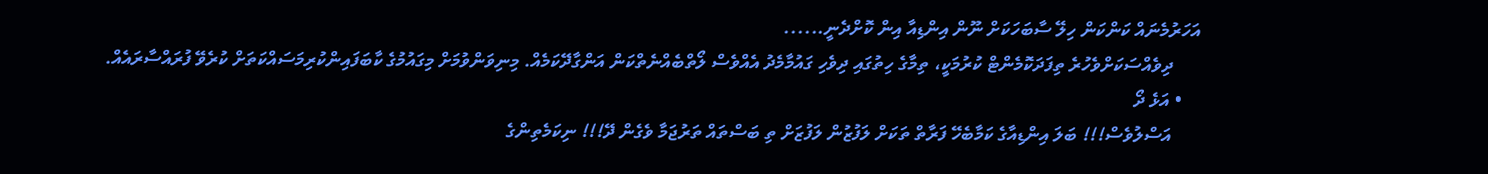އަހަރުމެނައް ކަންކަން ހިލޭ ސާބަހަކަށް ނޫން އިންޑިއާ އިން ކޮށްދެނީ......
      ދިވެއްސަކަށްވެހުރެ ތިފަދަކޮމެންޓް ކުރުމަކީ، ތިމާގެ ހިތުގައި ދިވެހި ގައުމާމެދު އެއްވެސް ލޯތްބެއްނެތްކަން އަންގާދޭކަމެއް. މިނިވަންވުމަށް މިގައުމުގެ ކާބަފައިންކުރިމަސައްކަތަށް ކުރެވޭ ފުރައްސާރައެއް.
    • އަޅެ ދޯ
      އަސްލުވެސް!!! ބަލަ އިންޑިއާގެ ކަމާބެހޭ ފަރާތް ތަކަށް ލަފުޒުން ލަފުޒަށް ތި ބަސްތައް ތަރުޖަމާ ވެގެން ދޭ!!! ނިކަމެތިންގެ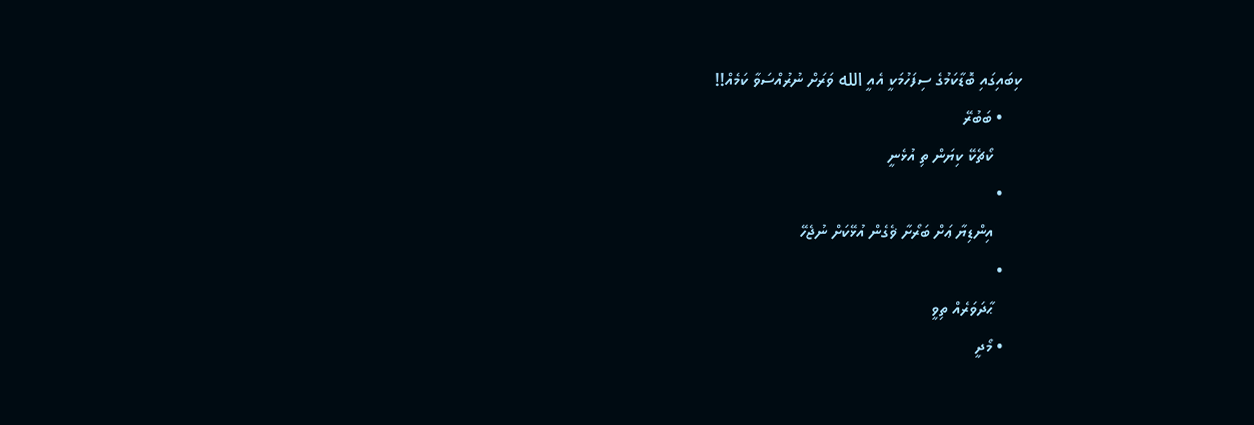ކިބައިގައި ބޮޑާކަމުގެ ސިފަހުމަކީ އެއީ الله ވަރަށް ނުރުއްސަވާ ކަމެއް!!
    • ބަބުރޭ
      ކޯޗެކޭ ކިޔަން ތި އުޅެނީ
    •
      އިންޑިޔާ ޢަށް ބަރޯށާ ޥެގެން އުޅޭކަށް ނުޖެހޭ
    •
      ޙާދަވަރެއް ތިވީ
    • މޯދީ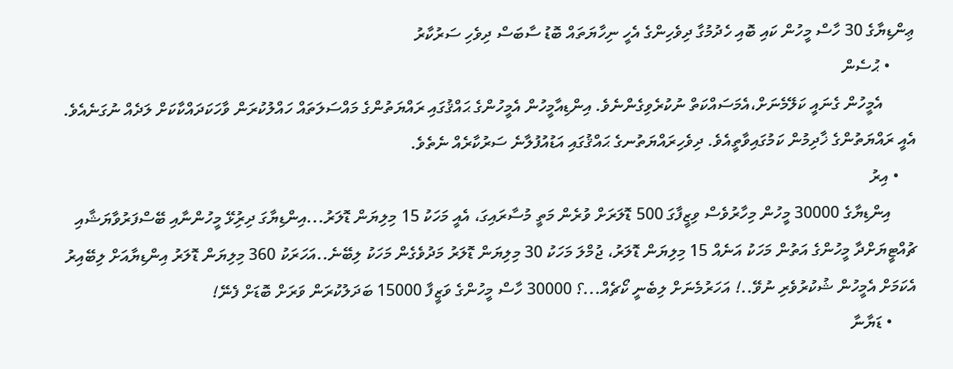ޢިންޑިޔާގެ 30 ހާސް މީހުން ކައި ބޮއި ހެދުމުގާ ދިވެހިންގެ އެހީ ނިހާޔަތައް ބޮޑު ސާބަސް ދިވެހި ސަރުކާރު
      • ޙުސެން
        އެމީހުން ގެނައީ ކަލޭމެނަށް،އެމަސައްކަތް ނުކުރެވިގެންނެވެ. އިންޑިއާމީހުން އެމީހުންގެ ޙައްޤުގައި ރައްޔަތުންގެ މައްސަލަތައް ހައްލުކުރަން ވާހަކަދައްކާކަށް ލަދެއް ނުގަނެއެވެ. އެއީ ރައްޔަތުންގެ ޚާދިމުން ކަމުގައިވާތީއެވެ. ދިވެހިރައްޔަތުނގެ ޙައްޤުގައި އަޑުއުފުލާނެ ސަރުކާރެއް ނެތެވެ.
    • އިރު
      އިންޑިޔާގެ 30000 މީހުން މިހާރުވެސް ވިޒީފާގަ 500 ޑޮލަރަށް ވުރެން މަތީ މުސާރައިގަ، އެއީ މަހަކު 15 މިލިޔަން ޑޮލަރު...އިންޑިޔާގަ ދިރިުޅޭ މީހުންނާއި ބޭސްފަރުވާޔަޝާއި ޗުއްޓީޔަށްދާ މީހުންގެ އަތުން މަހަކު އަނެއް 15 މިލިޔަން ޑޮލަރު، ޖުމްލަ މަހަކު 30 މިލިޔަން ޑޮލަރު މަދުވެގެން މަހަކު ލިބޭނެ..އަހަރަކު 360 މިލިޔަން ޑޮލަރު އިންޑިޔާއަށް ލިބޭއިރު އެކަމަށް އެމީހުން ޝުކުރުވެރި ނުވޭ..! އަހަރުމެނަށް ލިބެނީ ކޯޗެއް...؟ 30000 ހާސް މީހުންގެ ވަޒީފާ 15000 ބަދަލުކުރަން ވަރަށް ބޮޑަށް ފެނޭ!
      • ޑަޔާނާ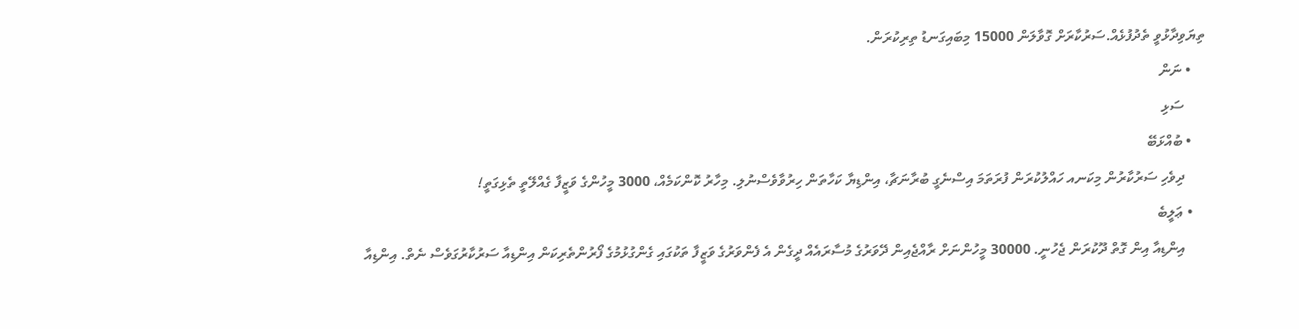ތިޔަވިދާޅުވީ ތެދުފުޅެއް.ސަރުކާރަށް ގޮވާލަން 15000 މިބައިގަނޑު ތިރިކުރަން.
    • ނަން
      ސަޅި
    • ބުއްޅަބޭ
      ދިވެހި ސަރުކާރުން މިކަނއ ހައްލުކުރަން ފުރަތަމަ އިސްނެގީ ބުރާނަޗާ، އިންޑިޔާ ކަހާތަން ހިރުވާވެސްނުލި. މިހާރު ކޮންކަމެއް، 3000 މީހުންގެ ވަޒީފާ ގެއްލޭތީ ތެޅިގަތީ!
    • ޢަލީބެ
      އިންޑިއާ އިން ގޮތް ދޫކުރަން ޖެހުނީ. 30000 މީހުންނަށް ރާއްޖެއިން ދޭވަރުގެ މުސާރައެއް ދީގެން އެ ފެންވަރުގެ ވަޒީފާ ތަކުގައި ގެންގުޅުމުގެ ފޯރުންތެރިކަން އިންޑިއާ ސަރުކާރުގަވެސް ނެތް. އިންޑިއާ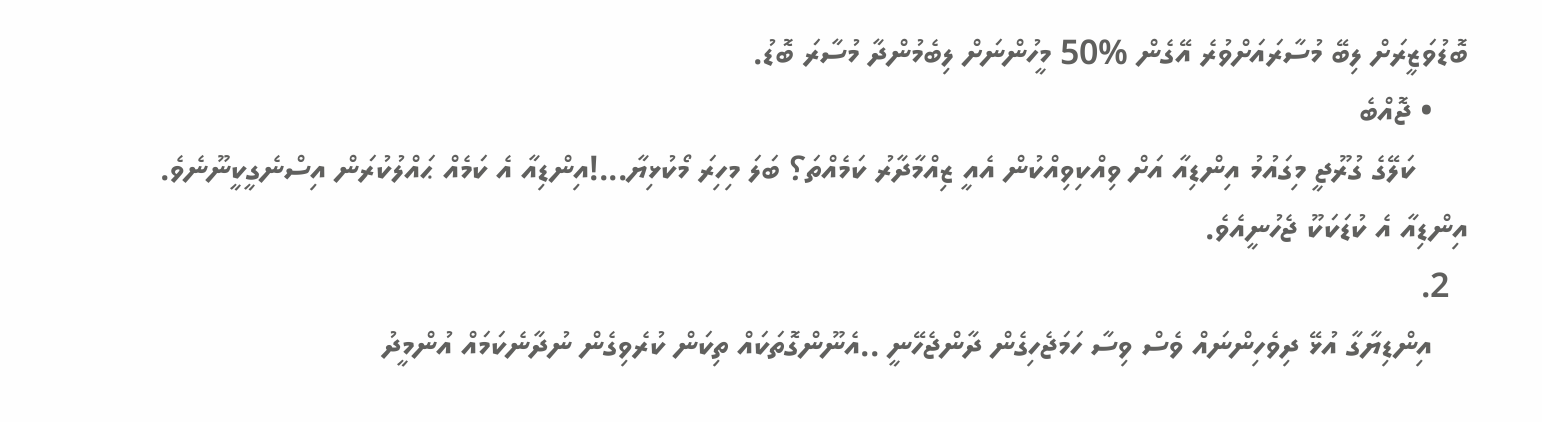ބޮޑުވަޒީރަށް ލިބޭ މުސާރައަށްވުރެ އޭގެން %50 މީހުންނަށް ލިބެމުންދާ މުސާރަ ބޮޑު.
    • ޖޮއްބެ
      ކަލޭގެ ގުރޫޖީ މިގައުމު އިންޑިއާ އަށް ވިއްކިވިއްކުން އެއީ ޒިއްމާދާރު ކަމެއްތަ؟ ބަލަ މިހިރަ މޯކުޅިޔާ...!އިންޑިއާ އެ ކަމެއް ޙައްލުކުރަން އިސްނެގީކީނޫނެވެ. އިންޑިއާ އެ ކުޑަކަކޫ ޖެހުނީއެވެ.
  2.
    އިންޑިޔާގާ އުޅޭ ދިވެހިންނައް ވެސް ވިސާ ހަމަޖެހިގެން ދާންޖެހޭނީ ..އެނޫންގޮތަކައް ތިކަން ކުރެވިގެން ނުދާނެކަމައް އުންމީދު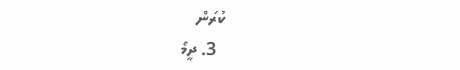ކުރަން
  3. ދީމޯ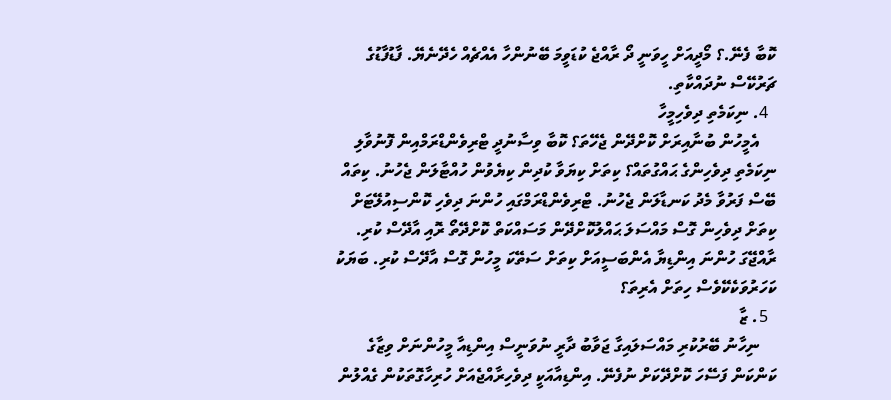ކޮބާ ފެނޭ.؟ މޯދީއަށް ހީވަނީ ދޯ ރާއްޖެ ކުޑަވީމަ ބޭނުންހާ އެއްޗެއް ހެދޭނެޔޭ. ފާޑުފާޑުގެ ޗަރުކޭސް ނުދައްކާތި.
  4. ނިކަމެތި ދިވެހިމީހާ
    އެމީހުން ބުނާއިރަށް ކޮށްދޭން ޖެހޭތަ؟ ކޮބާ ވިސާނުދީ ޓްރިވެންޑްރަމްއިން ފޮނުވާލި ނިކަމެތި ދިވެހިންގެ ޙައްގުތައް؟ ކިތަށް ކިޔަވާ ކުދިން ކިޔެވުން ހުއްޓާލަން ޖެހުނު. ކިތައް ބޭސް ފަރުވާ މެދު ކަނޑާލަން ޖެހުނު. ޓްރިވެންޑްރަމްގައި ހުންނަ ދިވެހި ކޮންސިއުލޭޓަށް ކިތަށް ދިވެހިން ގޮސް މައްސަލަ ޙައްލުކޮށްދޭން މަސައްކަތް ކޮށްދޭތޯ ރޮއި އާދޭސް ކުރި. ރާއްޖޭގަ ހުންނަ އިންޑިޔާ އެންބަސީއަށް ކިތަށް ސަތޭކަ މީހުން ގޮސް އާދޭސް ކުރި. ބަޔަކު ކަހަރުވަކެކޭވެސް ހިތަށް އެރިތަ؟
  5. ޒާ
    ނިހާނު ބޭރުކުރި މައްސަލައިގާ ޖަވާބު ދާރީ ނުވަނީސް އިންޑިއާ މީހުންނަށް ވިޒާގެ ކަންކަން ފަސޭހަ ކޮށްދޭކަށް ނުފެނޭ. އިންޑިއާއަކީ ދިވެހިރާއްޖެއަށް ހުރިހާގޮތަކުން ގެއްލުން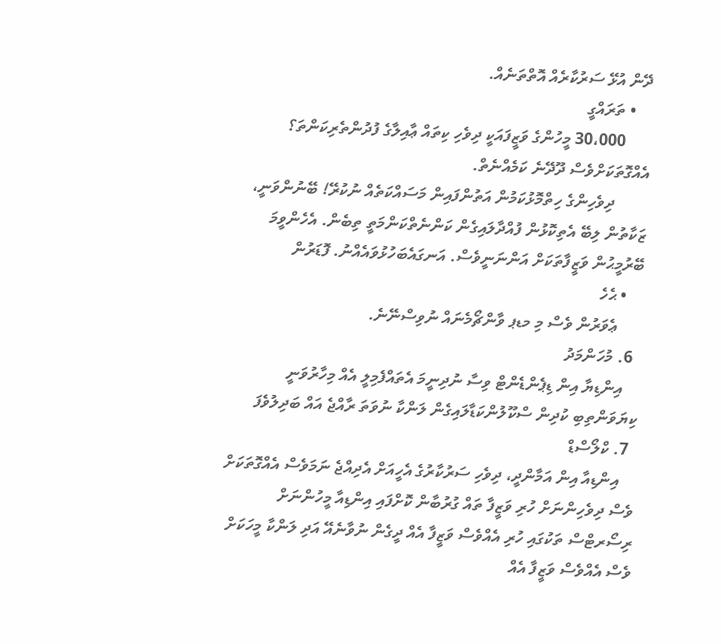ދޭން އުޅޭ ސަރުކާރެއް އޮތްތަނެއް.
    • ތަރައްގީ
      30،000 މީހުންގެ ވަޒީފައަކީ ދިވެހި ކިތައް ޢާއިލާގެ ފުދުންތެރިކަންތަ؟ އެއްގޮތަކަށްވެސް ދޫދޭނެ ކަމެއްނެތް.
        ދިވެހިންގެ ހިތްމޮޅުކަމުން އަތުންފައިން މަސައްކަތެއް ނުކުރޭ! ބޭނުންވަނީ، ޒަކާތުން ލިބޭ އެތިކޮޅުން ފުއްދާލައިގެން ކަންނެތްކަންމަތީ ތިބެން. އެހެންވީމަ ބޭރުމީޙުން ވަޒީފާތަކަށް އަންނަނީވެސް. އަނގައެބަހުޅުވައެއްނު. ފޮޑަރުން
    • ޙެހެ
      ޢެވަރުން ވެސް މި މޑޕ ވާންޗޯމެނައް ނުވިސްނޭނެ.
  6. މުހަންމަދު
    އިންޑިޔާ އިން ޑިޕެންޑެންޓް ވިސާ ނުދިނީމަ އެތައްފެމިލީ އެއް މިހާރުވަނީ ކިޔަވަންތިބި ކުދިން ސްކޫލުންކަޑާލައިގެން ލަންކާ ނުވަތަ ރާއްޖެ އައް ބަދިލުވެފަ
  7. ކްލޯސްޑް
    އިންޑިއާ އިން އަމާންދީ، ދިވެހި ސަރުކާރުގެ އެހީއަށް އެދިއްޖެ ނަމަވެސް އެއްގޮތަކަށް ވެސް ދިވެހިންނަށް ހުރި ވަޒީފާ ތައް ގުރުބާން ކޮށްފައި އިންޑިއާ މީހުންނަށް ރިސޯރޓްސް ތަކުގައި ހުރި އެއްވެސް ވަޒީފާ އެއް ދީގެން ނުވާނެއޭ އަދި ލަންކާ މީހަކަށް ވެސް އެއްވެސް ވަޒީފާ އެއް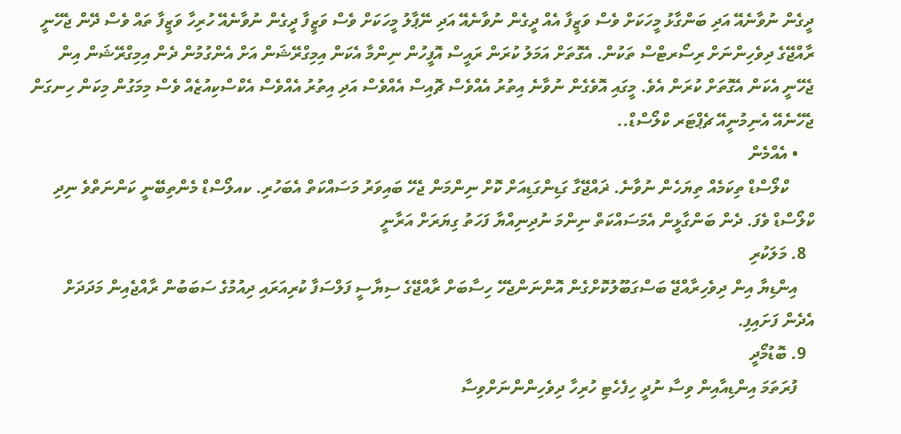ދީގެން ނުވާނެއޭ އަދި ބަންގާޅު މީހަކަށް ވެސް ވަޒީފާ އެއް ދީގެން ނުވާނެއޭ އަދި ނޭޕާލު މީހަކަށް ވެސް ވަޒީފާ ދީގެން ނުވާނެއޭ ހުރިހާ ވަޒީފާ ތައް ވެސް ދޭން ޖެހޭނީ ރާއްޖޭގެ ދިވެހިންނަށް ރިސޯރޓްސް ތަކުން. އެގޮތަށް އަމަލު ކުރަން ރައީސް އޮފީހުން ނިންމާ އެކަން އިމިގްރޭޝަން އަށް އެންގުމުން ދެން އިމިގްރޭޝަން އިން ޖެހޭނީ އެކަން އެގޮތަށް ކުރަން އެވެ. މީގައި އޮވެގެން ނުވާނެ އިތުރު އެއްވެސް ޗޮއިސް އެއްވެސް އަދި އިތުރު އެއްވެސް އެކްސްކިއުޒެއް ވެސް މިމަގުން މިކަން ހިނގަން ޖެހޭނެއޭ އެނިމުނީއޭ ޗެޕްޓަރ ކްލޯސްޑް..
    • އެއްމެން
      ކްލޯސްޑް ތިކަމެއް ތިޔަހެން ނުވާނެ. ޜައްޖޭގާ ގަޑިންގަޑިއަށް ކޮށް ނިންމަން ޖެހޭ ބައިވަރު މަސައްކަތް އެބަހުރި. ކއލޯސްޑް މެންތިބޭނީ ކަންނަތްވެ ނިދި ކްލޯސްޑް ވެފަ. ދެން ބަންގާޅީން އެމަސައްކަތް ނިންމަ ނުދިނިއްޔާ ފަހަތު ގިޔަރަށް އަރާނީ
  8. މަލަކުރި
    އިންޑިޔާ އިން ދިވެހިރާއްޖޭ ބަސްގަބޫލުކޮށްގެން އޮންނަންޖެހޭ ހިސާބަށް ރާއްޖޭގެ ސިޔާސީ ފަލްސަފާ ކުރިއަރައި ދިއުމުގެ ސަބަބުން ރާއްޖެއިން މަދަދަށް އެދެން ފަށައިފި.
  9. ބޮޑުމޯދީ
    ފުރަތަމަ އިންޑިއާއިން ވިސާ ނުދީ ހިފެހެޓި ހުރިހާ ދިވެހިންންނަށްވިސާ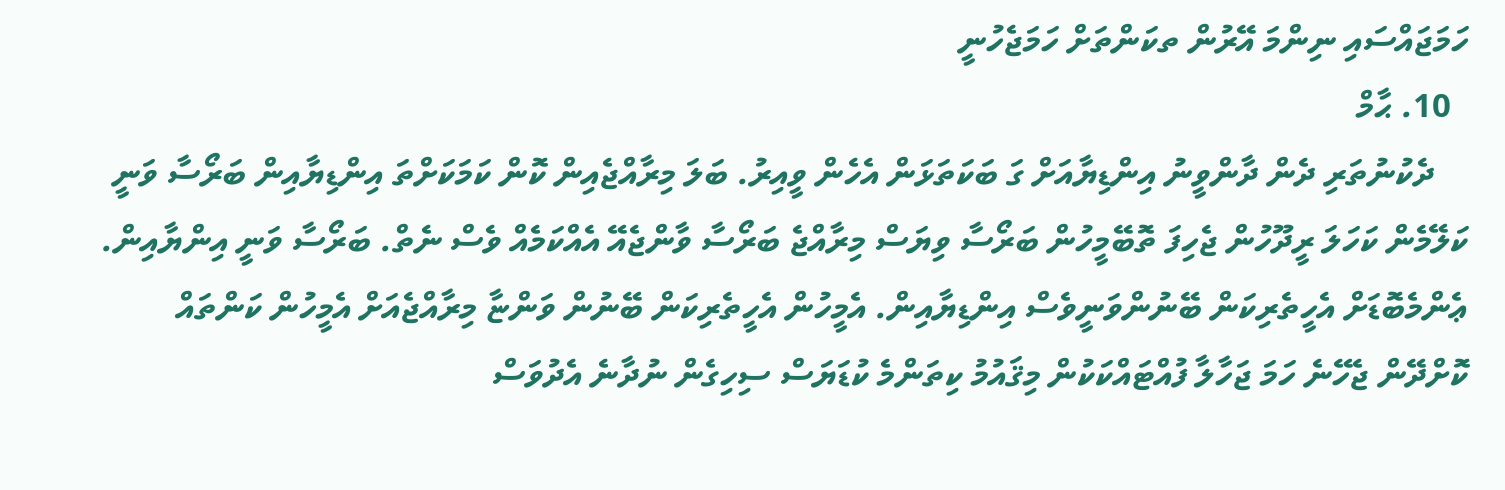ހަމަޖައްސައި ނިންމަ އޭރުން ތކަންތަށް ހަމަޖެހުނީ
  10. ޙާމް
    ދެކުނުތަރި ދެން ދާންވީނު އިންޑިޔާއަށް ގަ ބަކަތަޅަން އެހެން ވީއިރު. ބަލަ މިރާއްޖެއިން ކޮން ކަމަކަށްތަ އިންޑިޔާއިން ބަރޯސާ ވަނީ ކަލޭމެން ކަހަލަ ރީދޫހުން ޖެހިފަ ތޮބޭމީހުން ބަރޯސާ ވިޔަސް މިރާއްޖެ ބަރޯސާ ވާންޖެއޭ އެއްކަމެއް ވެސް ނެތް. ބަރޯސާ ވަނީ އިންޔާއިން. ޢެންމެބޮޑަށް އެހީތެރިކަން ބޭނުންވަނީވެސް އިންޑިޔާއިން. އެމީހުން އެހީތެރިކަން ބޭނުން ވަންޏާ މިރާއްޖެއަށް އެމީހުން ކަންތައް ކޮށްދޭން ޖެހޭނެ ހަމަ ޖަހާލާ ފުއްޓައްކަކުން މިޤައުމު ކިތަންމެ ކުޑަޔަސް ސިހިގެން ނުދާނެ އެދުވަސް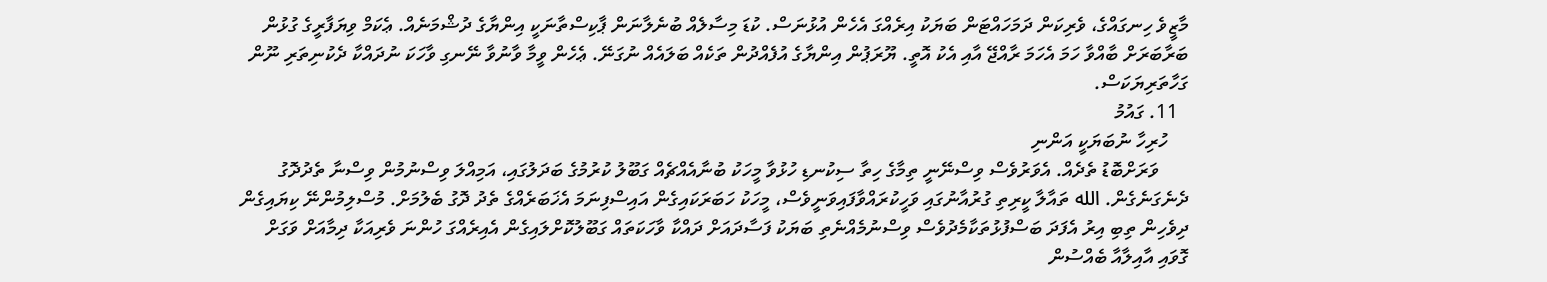މާޒީވެ ހިނގައްގެ، ވެރިކަން ދަމަހައްޓަން ބަޔަކު އިރެއްގަ އެހެން އުޅުނަސް. ކުޑަ މިސާލެއް ބުނެލާނަން ޕާކިސްތާނަކީ އިންޔާގެ ދުޝްމަނެއް. ޢެކަމް ވިޔަފާރީގެ ގުޅުން ބަރާބަރަށް ބާއްވާ ހަމަ އެހަމަ ރާއްޖޭ އާއި އެކު އޮތީ. ޔޫރަޕުން އިންޔާގެ އުފެއްދުން ތަކެއް ބަލައެއް ނުގަނޭ. ޢެހެން ވީމާ ވާނުވާ ނޭނގި ވާހަކަ ނުދައްކާ ދެކުނިތަރި ނޫން ގަހާތަރިޔަކަސް.
  11. ގައުމު
    ހުރިހާ ނުބަޔަކީ އަންނި
      ވަރަށްބޮޑު ތެދެއް. އެވަރުވެސް ވިސްނޭނީ ތިމާގެ ހިތާ ސިކުނޑި ހުޅުވާ މީހަކު ބުނާއެއްޗެއް ގަބޫލު ކުރުމުގެ ބަދަލުގައި، އަމިއްލަ ވިސްނުމުން ވިސްނާ ތެދުދޮގު ދެނެގަނެގެން. الله ތައާލާ ކީރިތި ގުރުއާނުގައި ވަހީކުރައްވާފައިވަނީވެސް، މީހަކު ހަބަރަކައިގެން އައިސްފިނަމަ އެޚަބަރެއްގެ ތެދު ދޮގު ބެލުމަށް. މުސްލިމުންނޭ ކިޔައިގެން ދިވެހިން ތިބި އިރު އެފަދަ ބަސްފުޅުތަކާމެދުވެސް ވިސްނުމެއްނެތި ބަޔަކު ފަސާދައަށް ދައްކާ ވާހަކަތައް ގަބޫލުކޮށްލައިގެން އެއިރެއްގަ ހުންނަ ވެރިއަކާ ދިމާއަށް ވަގަށް ގޮވައި އާއިލާއާ ބެއްސުން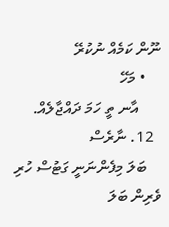ނޫން ކަމެއް ނުކުރޭ
    • މަހޭ
      އާނ ތީ ހަމަ ދައްޖާލެއް.
  12. ނާރެސް
    ބަލަ މިފެންނަނީ ގަޓުސް ހުރި ވެރިން ބަލަ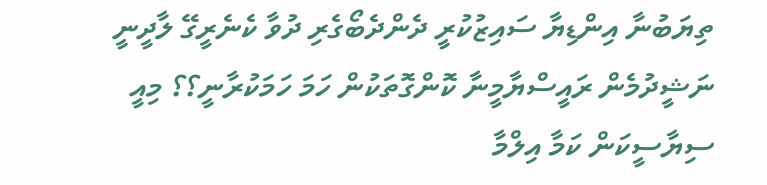ތިޔަބުނާ އިންޑިޔާ ސައިޒުކުރީ ދެންދެބޯގެރި ދުވާ ކެނެރީގޭ ލާދީނީ ނަޝީދުމެން ރައީސްޔާމީނާ ކޮންގޮތަކުން ހަމަ ހަމަކުރާނީ؟؟ މިއީ ސިޔާސީކަން ކަމާ އިލްމާ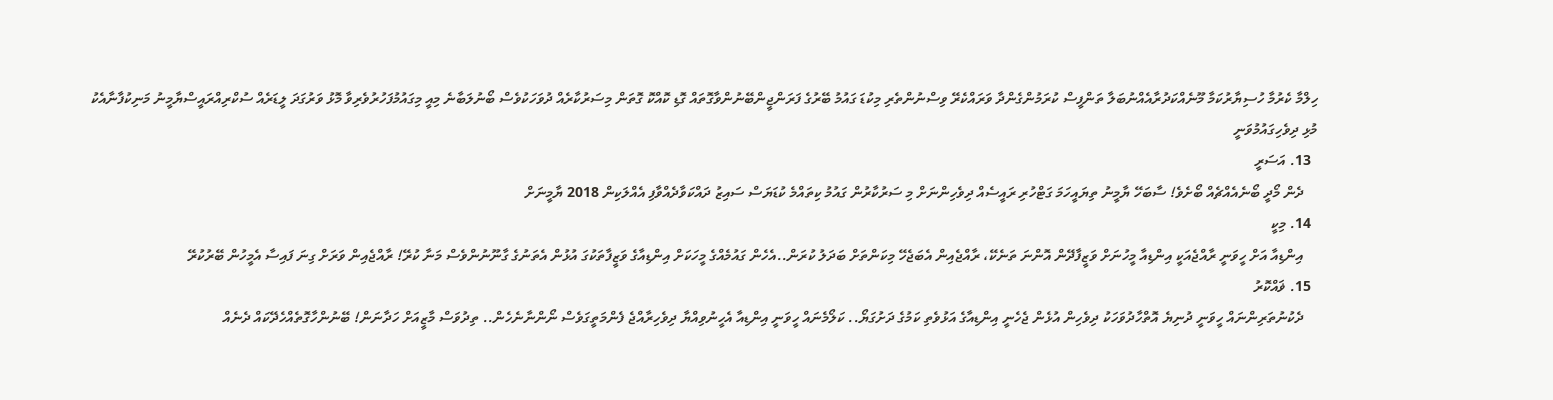ހިލްމާ ކެރުމާ ހުސިޔާރުކަމާ މޫނެއްކަދުރާއެއްނުބަލާ ތަންފީސް ކުރަމުންގެންދާ ވަރައްކެރޭ ވިސްނުންތެރި މިކުޑަ ގައުމު ބޭރުގެ ފަރަންޖީންބޭނުންވާގޮތައް ގޮޑި ކޮއްކޮ ގޮތަން މިސަރުކާރެއް ދުވަހަކުވެސް ބޯނުލަބާނެ މިއީ މިގައުމުފަހުރުވެރިވާ މޮޅު ވަރުގަދަ ލީޑަރެއް ސުކްރިއްރައީސްޔާމީނު މަނިކުފާނާއެކު މުޅި ދިވެހިގައުމުވަނީ
  13. އަސަރީ
    ދެން މޯދީ ބޯނެއެއްޗެއް ބޯށެވެ! ސާބަހޭ ޔާމީނު ތިޔައީހަމަ ގަޓްހުރި ރައީސެއް ދިވެހިންނަށް މި ސަރުކާރުން ގައުމު ކިތައްމެ ކުޑަޔަސް ސައިޒު ދައްކަވާދެއްވާފި އެއްލަކިން 2018 ޔާމީނަށް
  14. މިކީ
    އިންޑިއާ އަށް ހީވަނީ ރާއްޖެއަކީ އިންޑިއާ މީހުނަށް ވަޒީފާދޭން އޮންނަ ތަނެކޭ، ރާއްޖެއިން އެބަޖެހޭ މިކަންތަށް ބަދަލު ކުރަން..އެހެން ގައުމެއްގެ މީހަކަށް އިންޑިއާގެ ވަޒީފާތަކުގަ އުޅުން އެތަނުގެ ގާނޫނުންވެސް މަނާ ކުރޭ! ރާއްޖެއިން ވަރަށް ގިނަ ފައިސާ އެމީހުން ބޭރުކުރޭ
  15. ޥައްކޮރު
    ދެކުނުތަރިންނައް ހީވަނީ ދުނިޔެ އޮތްހާދުވަހަކު ދިވެހިން އުޅެން ޖެހެނީ އިންޑިއާގެ އަޅުވެތި ކަމުގެ ދަށުގަޔޯ.. ކަލޯމެނައް ހީވަނީ އިންޑިއާ އެހީނުވިއްޔާ ދިވެހިރާއްޖެ ފެންމަތީގަވެސް ނޯންނާނެހެން.. ތިދުވަސް މާޒީއަށް ހަދާނަން! ބޭނުންހާގޮތެއްހެދޭކައް ދެނެއް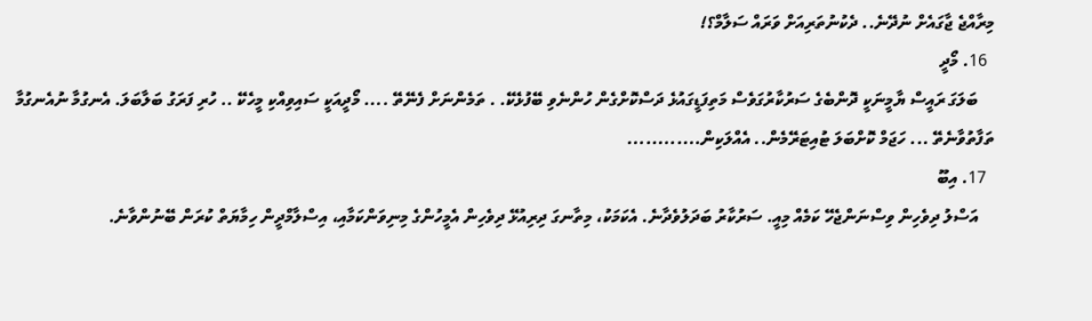މިރާއްޖެ ޖާގައެށް ނުދޭނެ.. ދެކުނުތަރިއަށް ވަރައް ސަލާމް؟!
  16. މޯދީ
    ބަލަގަ ރައީސް ޔާމީނަކީ ދޮންބެގެ ސަރުކާރުގަވެސް މަތިފަޑީގައުޅެ ދަސްކޮށްގެން ހުންނެވި ބޭފުޅެކޭ. . ތަމެންނަށް ފެނޭތޭ .... މޯދީއަކީ ސައިވިއްކި މީހެކޭ .. ހުރި ފަރަގު ބަލާބަލަ. އެނގުމާ ނުއެނގުމާ ތަފާތުވާނެތޭ ... ހަޖަމް ކޮށްބަލަ ޓުއިޓަރޭމެން.. އެއްލަކިން............
  17. އިބޫ
    އަސްލު ދިވެހިން ވިސްނަންޖެހޭ ކަމެއް މިއީ. ސަރުކާރު ބަދަލުވެދާނެ. އެކަމަކު، މިތާނގަ ދިރިއުޅޭ ދިވެހިން އެމީހުންގެ މިނިވަންކަމާއި، އިސްލާމްދީން ހިމާޔަތް ކުރަން ބޭނުންވާނެ.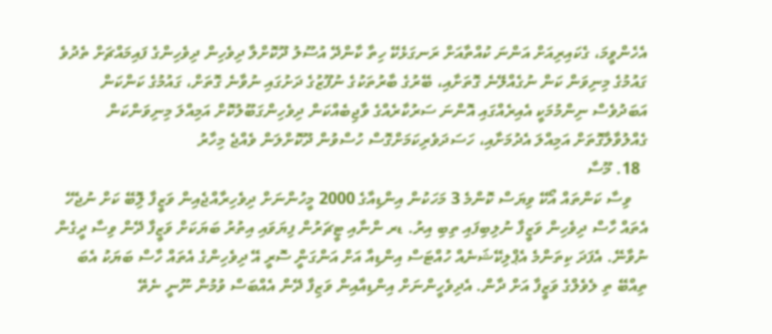އެހެންވީމަ، ގެކައިރިއަށް އަންނަ ކުއްތާއަށް ރަނގަޅެކޭ ހިތާ ކާންދޭ އުސޫލު ދޫކޮށްލާ ދިވެހިން ދިވެހިންގެ ފައިމައްޗަށް ތެދުވެ ގައުމުގެ މިނިވަން ކަން ނުގެއްލޭނެ ގޮތަށާއި، ބޭރުގެ ބާރުތަކުގެ ނުފޫޒުގެ ދަށުގައި ނުވާނެ ގޮތަށް، ގައުމުގެ ކަންކަން އަބަދުވެސް ނިންމުމަކީ އެއިރެއްގައި އޮންނަ ސަރުކާރެއްގެ ވާޖިބެއްކަން ދިވެހިންގަބޫލުކޮށް އަމިއްލަ މިނިވަންކަން ގެއްލުވާލާގޮތަށް އަމިއްލަ އެދުމަށާއި، ހަސަދަވެރިކަމަށްގޮސް ހުސްވުން ދޫކޮށްލަން ވެއްޖެ މިހާރު
  18. މޫސާ
    ވިސާ ކަންތައް އޯކޭ ވިޔަސް ކޮންމެ 3 މަހަކުން އިންޑިއާގެ 2000 މީހުންނަށް ދިވެހިރާއްޖެއިން ވަޒީފާ ލިޮބޭ ކަށް ނުޖެހޭ އެތައް ހާސް ދިވެހިން ވަޒީފާ ނުލިބިފައި ތިބި އިރު. ޑރ ންނާއި ޓީޗަރުން ފިޔަވައި އިތުރު ބަޔަކަށް ވަޒީފާ ދޭން ވިސާ ދީގެން ނުވާނޭ. އެފަދަ ކިތަންމެ އެޕްލިކޭޝަނެއް ހުއްޓަސް އިންޑިއާ އަށް އަންގަންީ ސޮރީ އޭ ދިވެހިންގެ އެތައް ހާސް ބަޔަކު އެބަ ތިއްބޭ ތި ލެވެލްގެ ވަޒީފާ އަށް ދާން. އެދިވެހީންނަށް އިންޑިއާއިން ވަޒިފާ ދޭން އެއްބަސް ވުމުން ނޫނީ ނެތޭ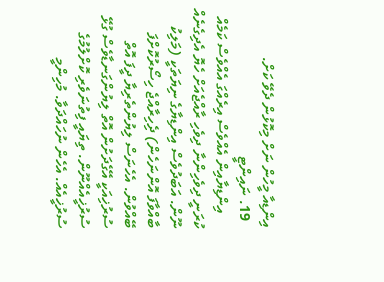އިންޑިއާ މީހުން ނަށް މިކޮޅުން ދެވޭ ކަށް.
  19. ނައިންޓީ
    އިންޑިޔާއިން އެއްވެސް އިރެއްގަ އެއްވެސް ކަމެއް ކުރަނީ ދިވެހިންނާ ދިވެހި ރާއްޖެއަށް ހެޔޮ އެދިގެނެއް ނޫން. އަބަދުވެސް އިންޑިޔާގެ ނިޔަތަކީ (މަލިކު ބާއްވާފަ އޮންނަހެން) ދިެހިރާއްޖެ ހިސޯރުކޮށްފަ ބޭއްވުން. އެހެނަސް ލިޔުންތެރިޔާ ދީފަ އޮތް ސުރުޚިއަކީ އޭގެދަށުން އޮތް ލިޔުންގަނޑާވެސް ގުޅޭ ސުރުޚީއެއްނޫން. ތިޔައީ ފިތުނަވެރި ކޮށްލުމުގެ ސުރުޚީއެއް. އެހެން ނުހައްދަވާ. މުހިންމީ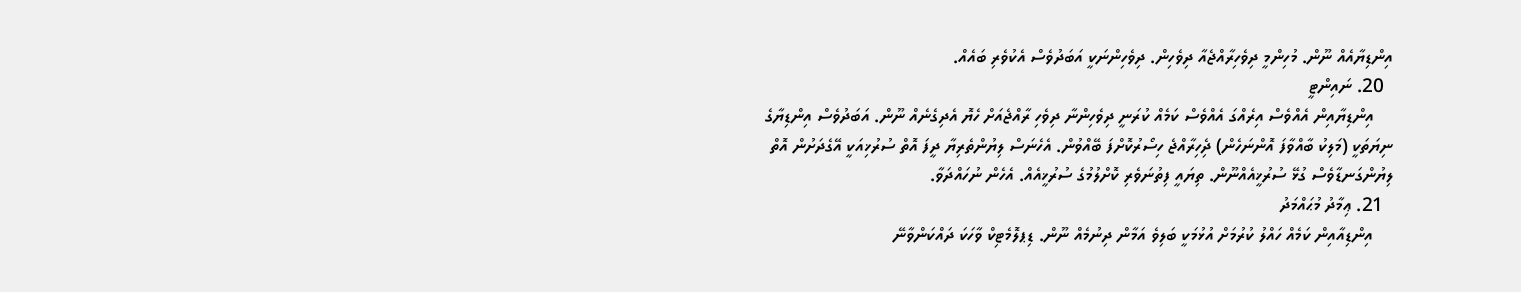އިންޑިޔާއެއް ނޫން. މުހިންމީ ދިވެހިރާއްޖެއާ ދިވެހިން. ދިވެހިންނަކީ އަބަދުވެސް އެކުވެރި ބައެއް.
  20. ނައިންޓީ
    އިންޑިޔާއިން އެއްވެސް އިރެއްގަ އެއްވެސް ކަމެއް ކުރަނީ ދިވެހިންނާ ދިވެހި ރާއްޖެއަށް ހެޔޮ އެދިގެނެއް ނޫން. އަބަދުވެސް އިންޑިޔާގެ ނިޔަތަކީ (މަލިކު ބާއްވާފަ އޮންނަހެން) ދިެހިރާއްޖެ ހިސޯރުކޮށްފަ ބޭއްވުން. އެހެނަސް ލިޔުންތެރިޔާ ދީފަ އޮތް ސުރުޚިއަކީ އޭގެދަށުން އޮތް ލިޔުންގަނޑާވެސް ގުޅޭ ސުރުޚީއެއްނޫން. ތިޔައީ ފިތުނަވެރި ކޮށްލުމުގެ ސުރުޚީއެއް. އެހެން ނުހައްދަވާ.
  21. ޢިމާދު މުޙައްމަދު
    އިންޑިއާއިން ކަމެއް ހައްލު ކުރުމަށް އުޅުމަކީ ބަލިވެ އަމާން ދިނުމެއް ނޫން. ޑިޕލޮމެޓިކް ވާހަކަ ދައްކަންވާނޭ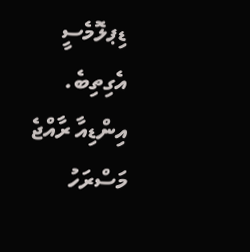ޑިޕލޮމެސީ އެގިތިބެ. އިންޑިއާ ރާއްޖެ މަސްރަހު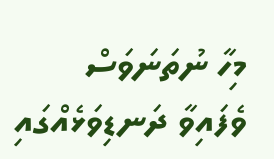މިހާ ނުތަނަވަސް ވެފައިވާ ދަނޑިވަޅެއްގައި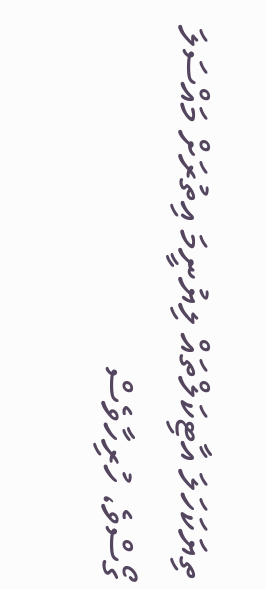ތިޔަކަހަލަ އާޓިކަލްތައް ލިޔުނީމަ އިތުރަށް މައްސަލަ ގޯސްވެ، ހުރިހާވެސް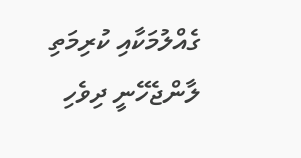ގެއްލުމަކާއި ކުރިމަތި ލާންޖެހޭނީ ދިވެހި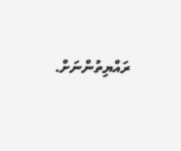ރައްޔިތުންނަށް.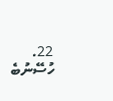22. ހުސޭނުބެ